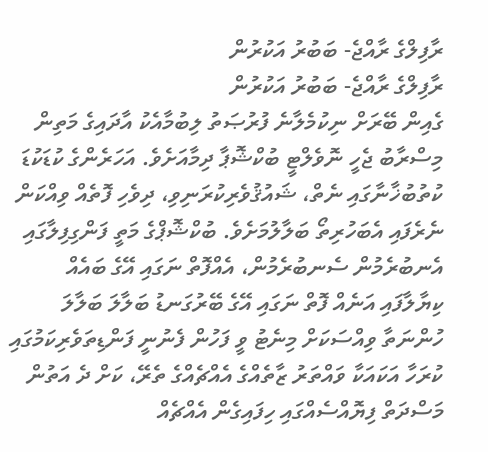ރާފިލްގެ ރާއްޖެ- ބަބުރު އަކުރުން
ރާފިލްގެ ރާއްޖެ- ބަބުރު އަކުރުން
ގެއިން ބޭރަށް ނިކުމެލާނެ ފުރުޞަތު ލިބުމާއެކު އާދައިގެ މަތިން މިސްރާބު ޖެހީ ނޮވެލްޓީ ބުކްޝޮޕާ ދިމާއަށެވެ. އަހަރެންގެ ކުޑަކުޑަ ކުތުބުޚާނާގައި ނެތް، ޝައުޤުވެރިކުރަނިވި، ދިވެހި ފޮތެއް ވިއްކަން ނެރެފައި އެބަހުރިތޯ ބަލާލުމަށެވެ. ބުކްޝޮޕްގެ މަތީ ފަންގިފިލާގައި އެނބުރެމުން ސެނބުރެމުން، އެއްފޮތް ނަގައި އޭގެ ބައެއް ކިޔާލާފައި އަނެއް ފޮތް ނަގައި އޭގެ ބޭރުގަނޑު ބަލާލަ ބަލާލަ ހުންނަތާ ވިއްސަކަށް މިނެޓު ވީ ފަހުން ފެނުނީ ފަންޑިތަވެރިކަމުގައި ކުރަހާ އަކައަކާ ވައްތަރު ޒާތެއްގެ އެއްޗެއްގެ ތެރޭ، ކަށް ދެ އަތުން މަސްދަތް ފިޔޮއްސެއްގައި ހިފައިގެން އެއްޗެއް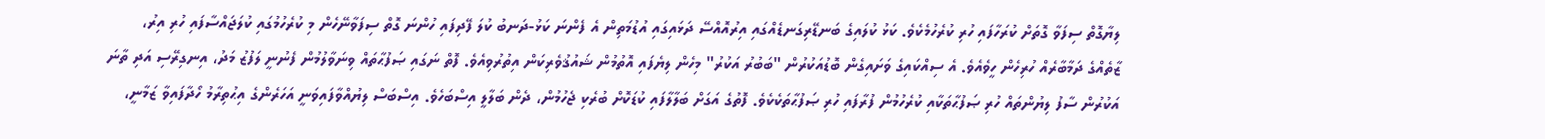ލިޔާގޮތް ސިފަވާ ގޮތަށް ކުރަހާފައި ހުރި ކުރެހުމެކެވެ. ކަޅު ކުލައިގެ ބަނޑޭރިގަނޑެއްގައި އިރުއޮއްސޭ ދަޅައިގައި އުޑުމަތިން އެ ފެންނަ ކަޅު-ދަނބު ކުލަ ފޭދިފައި ހުންނަ ގޮތް ސިފަވާނޭހެން މި ކުރެހުމުގައި ކުލަޖައްސާފައި ހުރި އިރު، ޒާތެއްގެ ދަމާބާރެއް ހުރިހެން ހީވެއެވެ. އެ ސިއްކައިގެ ވަށައިގެން ބޮޑުއަކުރުން "ބަބުރު އަކުރު" މިހެން ލިޔެފައި އޮތުމުން ޝައުޤުވެރިކަން އިތުރުވިއެވެ. ފޮތް ނަގައި ޞަފުޙާތައް ވިނަވާލުމުން ފެނުނީ ލަފުޒު މަދު، އިނގިރޭސި އަދި ތާނަ އަކުރުން ސާފު ލިޔުންތައް ހުރި ޞަފުޙާތަކާއި ކުރެހުމުން ފުރާފައި ހުރި ޞަފުޙާތަކެކެވެ. ފޮތުގެ އަގަށް ބަލާލާފައި ކުޑަކޮށް ބުރެކި ޖެހުމުން، ދެން ބަލާލީ އިސްބަހެވެ. އިސްބަސް ލިޔުއްވާފައިވަނީ އަހަރެންގެ އިޙުތިރާމު ހޯދާފައިވާ ޒަމާނީ،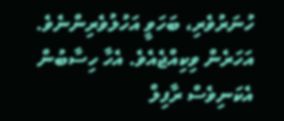ހުނަރުވެރި، ބަހަވީ އަހުލުވެރިންނެވެ. އަހަރެން ވިކިއްޖެއެވެ. އެހާ ހިސާބުން އެކަނިވެސް ރާފިލް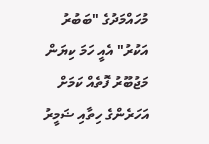މުހައްމަދުގެ "ބަބުރު އަކުރު" އެއީ ހަމަ ކިޔަން މަޖުބޫރު ފޮތެއް ކަމަށް އަހަރެންގެ ހިތާއި ޟަމީރު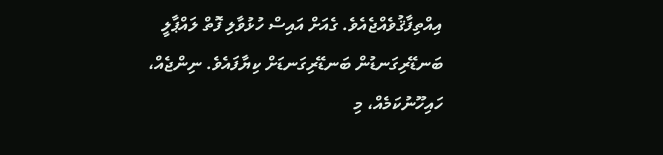އިއްތިފާޤުވެއްޖެއެވެ. ގެއަށް އައިސް ހުޅުވާލި ފޮތް ލައްޕާލީ ބަނޑޭރިގަނޑުން ބަނޑޭރިގަނޑަށް ކިޔާފައެވެ. ނިންޖެއް، ހައިހޫނުކަމެއް، މި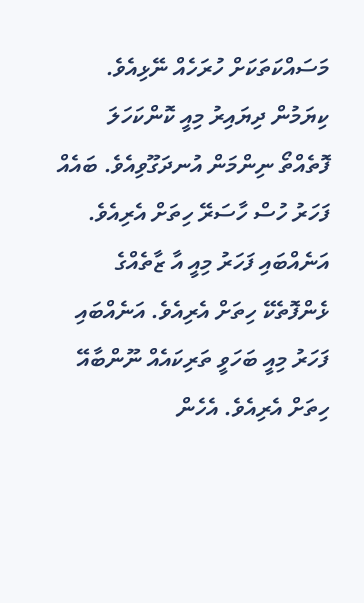މަސައްކަތަކަށް ހުރަހެއް ނޭޅިއެވެ. ކިޔަމުން ދިޔައިރު މިއީ ކޮންކަހަލަ ފޮތެއްތޯ ނިންމަން އުނދަގޫވިއެވެ. ބައެއް ފަހަރު ހުސް ހާސަރޭ ހިތަށް އެރިއެވެ. އަނެއްބައި ފަހަރު މިއީ އާ ޒާތެއްގެ ޅެންފޮތެކޭ ހިތަށް އެރިއެވެ. އަނެއްބައި ފަހަރު މިއީ ބަހަވީ ތަރިކައެއް ނޫންބާއޭ ހިތަށް އެރިއެވެ. އެހެން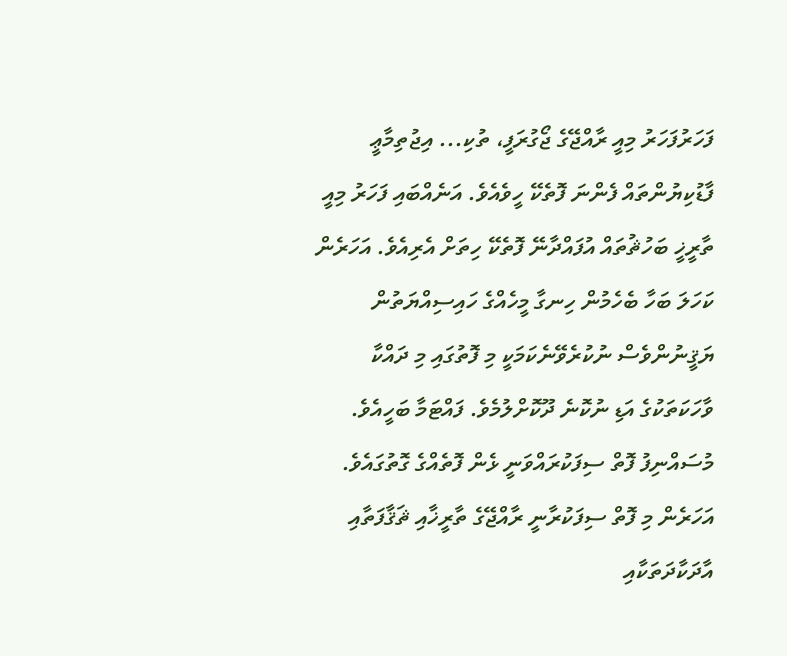ފަހަރުފަހަރު މިއީ ރާއްޖޭގެ ޖޯގުރަފީ، ތުކި... އިޖުތިމާޢީ ފާޑުކިޔުންތައް ފެންނަ ފޮތެކޭ ހީވެއެވެ. އަނެއްބައި ފަހަރު މިއީ ތާރީޚީ ބަހުޘުތައް އުފައްދާނޭ ފޮތެކޭ ހިތަށް އެރިއެވެ. އަހަރެން ކަހަލަ ބަހާ ބެހެމުން ހިނގާ މީހެއްގެ ހައިސިއްޔަތުން ޔަޤީނުންވެސް ނުކުރެވޭނެކަމަކީ މި ފޮތުގައި މި ދައްކާ ވާހަކަތަކުގެ އަޑި ނުކޮނެ ދޫކޮށްލުމެވެ. ފައްޓަމާ ބަހީއެވެ.
މުސައްނިފު ފޮތް ސިފަކުރައްވަނީ ޅެން ފޮތެއްގެ ގޮތުގައެވެ. އަހަރެން މި ފޮތް ސިފަކުރާނީ ރާއްޖޭގެ ތާރީޚާއި ޘަޤާފަތާއި އާދަކާދަތަކާއި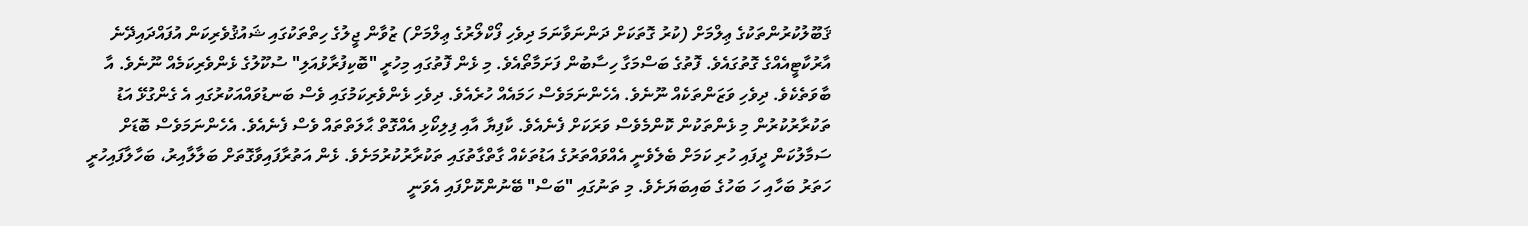ޤަބޫލުކުރުންތަކުގެ ޢިލްމަށް (ކުރު ގޮތަކަށް ދަންނަވާނަމަ ދިވެހި ފޯކްލޯރުގެ ޢިލްމަށް) ޒުވާން ޖީލުގެ ހިތްތަކުގައި ޝައުޤުވެރިކަން އުފައްދައިދޭނެ އާރުކާޓީއެއްގެ ގޮތުގައެވެ. ފޮތުގެ ބަސްމަގާ ހިސާބުން ފަށަމާތޯއެވެ. މި ޅެން ފޮތުގައި މިހުރީ "ބޮކިފުރާޅުއަލި" ސުކޫލުގެ ޅެންވެރިކަމެއް ނޫނެވެ. އާ ބާވަތެކެވެ. ދިވެހި ވަޒަންތަކެއް ނޫނެވެ. އެހެންނަމަވެސް ހަމައެއް ހުރެއެވެ. ދިވެހި ޅެންވެރިކަމުގައި ވެސް ބަނޑުވައްއަކުރުގައި އެ ގެންގުޅޭ އަޑު ތަކުރާރުކުރުން މި ޅެންތަކުން ކޮންމެވެސް ވަރަކަށް ފެނެއެވެ. ކާފިޔާ އާއި ފިލިކޯޅި އެއްގޮތް ޙާލަތްތައް ވެސް ފެނެއެވެ. އެހެންނަމަވެސް ބޮޑަށް ސަމާލުކަން ދީފައި ހުރި ކަމަށް ބެލެވެނީ އެއްވައްތަރުގެ އަޑުތަކެއް ގާތްގާތުގައި ތަކުރާރުކުރުމަށެވެ. ޅެން އަތުރާފައިވާގޮތަށް ބަލާލާއިރު، ބަހާލާފައިހުރީ ހަތަރު ބަހާއި ހަ ބަހުގެ ބައިބަޔަށެވެ. މި ތަނުގައި "ބަސް" ބޭނުންކޮށްފައި އެވަނީ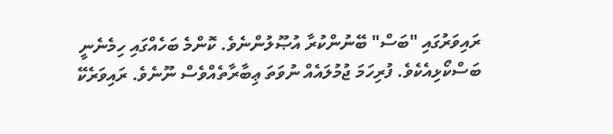ރައިވަރުގައި "ބަސް" ބޭނުންކުރާ އުޞޫލުންނެވެ. ކޮންމެ ބަހެއްގައި ހިމެނެނީ ބަސްކޯޅިއެކެވެ. ފުރިހަމަ ޖުމުލައެއް ނުވަތަ ޢިބާރާތެއްވެސް ނޫނެވެ. ރައިވަރެކޭ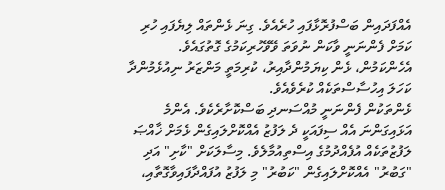އެއްފަދައިން ބަސްފުރޮޅާފައި ހުރެއެވެ. ގިނަ ޅެންތައް ލިޔެފައި ހުރި ކަމަށް ފެންނަނީ ވާކަން ނުވަތަ ވޭވޭހުރިކަމުގެ ގޮތުގައެވެ. އެހެންކަމުން، ޅެން ކިޔަމުންދާއިރު، ކުރިމަތީ މަންޒަރު ނިއުޅެމުންދާ ކަހަލަ އިހުސާސްތަކެއް ކުރެވެއެވެ.
ޅެންތަކުން ފެންނަނީ މުއްސަނދި ބަސްކޮށާރެކެވެ. އެންމެ އަޅައިގަންނަ އެއް ސިފައަކީ ދެ ލަފުޒު އެއްކޮށްލައިގެން ޅެމަށް ޚާއްޞަ ލަފުޒުތަކެއް އުފެއްދުމުގެ އިސްތިއުމާލެވެ. މިސާލަކަށް "ކާށި" އަދި "ގަބުރު" އެއްކޮށްލައިގެން "ކަބުރު" މި ލަފުޒު އުފައްދާފައިވާގޮތާއި،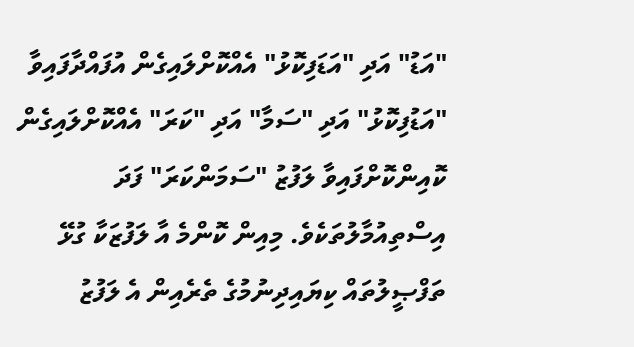"އަޑު" އަދި "އަޑަފިކޮޅު" އެއްކޮށްލައިގެން އުފައްދާފައިވާ "އަޑުފިކޮޅު" އަދި "ސަމާ" އަދި "ކަރަ" އެއްކޮށްލައިގެން ކޮއިންކޮށްފައިވާ ލަފުޒު "ސަމަންކަރަ" ފަދަ އިސްތިއުމާލުތަކެވެ. މިއިން ކޮންމެ އާ ލަފުޒަކާ ގުޅޭ ތަފްޞީލުތައް ކިޔައިދިނުމުގެ ތެރެއިން އެ ލަފުޒު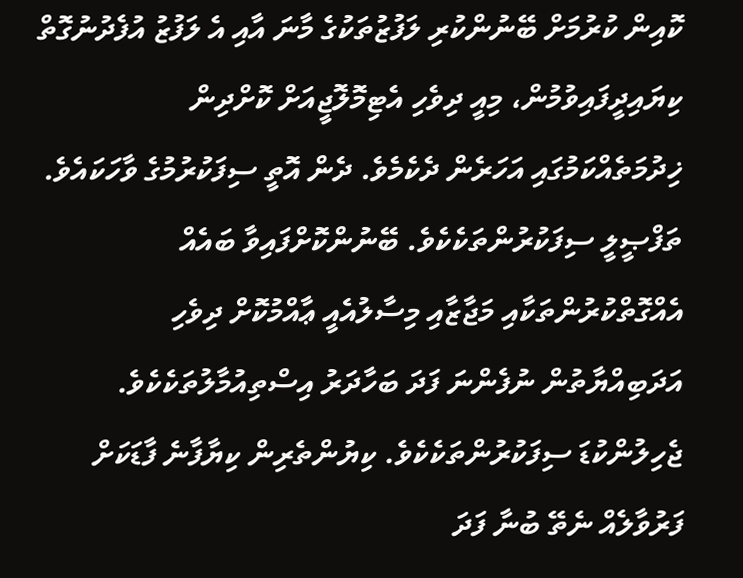ކޮއިން ކުރުމަށް ބޭނުންކުރި ލަފުޒުތަކުގެ މާނަ އާއި އެ ލަފުޒު އުފެދުނުގޮތް ކިޔައިދީފައިވުމުން، މިއީ ދިވެހި އެޓިމޮލޮޖީއަށް ކޮށްދިން ޚިދުމަތެއްކަމުގައި އަހަރެން ދެކެމެވެ. ދެން އޮތީ ސިފަކުރުމުގެ ވާހަކައެވެ. ތަފްޞީލީ ސިފަކުރުންތަކެކެވެ. ބޭނުންކޮށްފައިވާ ބައެއް އެއްގޮތްކުރުންތަކާއި މަޖާޒާއި މިސާލުއެއީ ޢާއްމުކޮށް ދިވެހި އަދަބިއްޔާތުން ނުފެންނަ ފަދަ ބަހާދަރު އިސްތިއުމާލުތަކެކެވެ. ޖެހިލުންކުޑަ ސިފަކުރުންތަކެކެވެ. ކިޔުންތެރިން ކިޔާފާނެ ފާޑަކަށް ފަރުވާލެއް ނެތޭ ބުނާ ފަދަ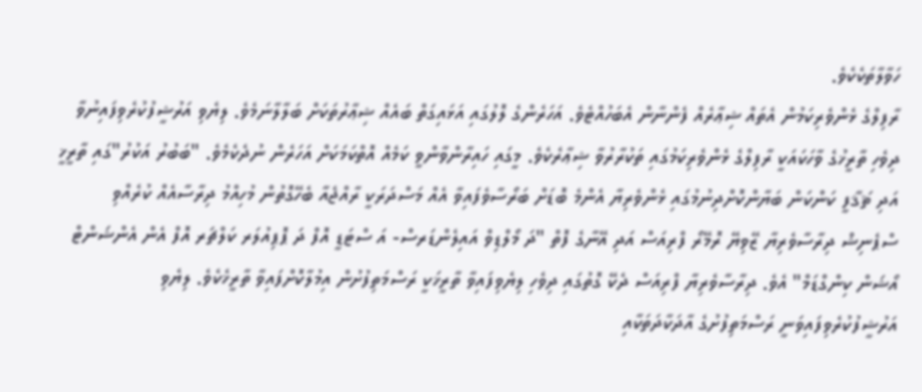ހަވާލާތަކެކެވެ.
ރާފިލްގެ ޅެންވެރިކަމުން އެތައް ޝިޢާރެއް ފެންނާން އެބަހުއްޓެވެ. އަހަރެންގެ ލޮލުގައި އަޅައިގަތް ބައެއް ޝިޢާރުތަކަށް ބަލާލާނަމެވެ. ލިޔެވި އަރުޝީފުކުރެވިފައިނުވާ ދިވެހި ތާރީޚުގެ ވާހަކައަކީ ރާފިލްގެ ޅެންވެރިކަމުގައި ތަކުރާރުވާ ޝިޢާރެކެވެ. މީގައި ހައިރާންވާންވީ ކަމެއް އޮތްކަމަކަށް އަހަރެން ނުދެކެމެވެ. "ބަބުރު އަކުރު"ގައި ތާރީޚީ އަދި ޘަޤާފީ ކަންކަން ބަޔާންކޮށްދިނުމުގައި ޅެންވެރިޔާ އެންމެ ބޮޑަށް ބަރޯސާވެފައިވާ އެއް މަސްދަރަކީ ރާއްޖެއާ ބެހޭގޮތުން މުހިއްމު ދިރާސާއެއް ކުރެއްވި ސްޕެނިޝް ދިރާސާވެރިޔާ ޒޭވިޔޭ ރޮމޭރޯ ފްރިއަސް އަދި އޭނާގެ ފޮތް "ދަ މޯލްޑިވް އައިލެންޑަރސް- އަ ސްޓަޑީ އޮފް ދަ ޕޮޕިއުލަރ ކަލްޗަރ އޮފް އެން އެންޝަންޓް އޯޝަން ކިންގްޑަމް" އެވެ. ދިރާސާވެރިޔާ ފްރިއަސް ދެކޭ ގޮތުގައި ދިވެހި ލިޔެވިފައިވާ ތާރީޚަކީ ރަސްމަތިފުށުން އިމުލާކޮށްފައިވާ ތާރީޚެކެވެ. ލިޔެވި އަރުޝީފުކުރެވިފައިވަނީ ރަސްމަތިފުށުގެ އާދަކާދަތަކާއި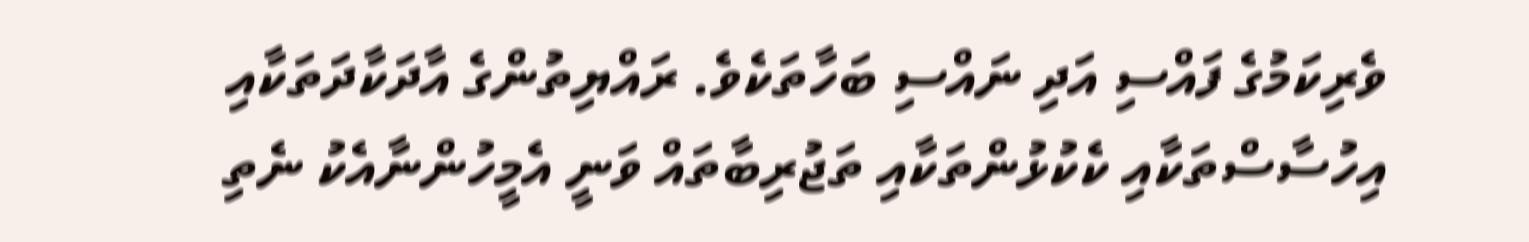ވެރިކަމުގެ ފައްސި އަދި ނައްސި ބަހާތަކެވެ. ރައްޔިތުންގެ އާދަކާދަތަކާއި އިހުސާސްތަކާއި ކެކުޅުންތަކާއި ތަޖުރިބާތައް ވަނީ އެމީހުންނާއެކު ނެތި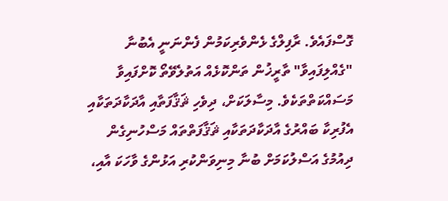ގޮސްފައެވެ. ރާފިލްގެ ޅެންވެރިކަމުން ފެންނަނީ އެބުނާ "ގެއްލިފައިވާ" ތާރީޚުން ތަންކޮޅެއް އަތުލެވޭތޯ ކޮށްފައިވާ މަސައްކަތްތަކެވެ. މިސާލަކަށް، ދިވެހި ޘަޤާފަތާއި އާދަކާދަތަކާއި އެފުރިކާ ބައްރުގެ އާދަކާދަތަކާއި ޘަޤާފަތްތައް މަސްހުނިގެން ދިއުމުގެ އަސްލުކަމަށް ބުނާ މިނިވަންކުރި އަޅުންގެ ވާހަކަ އާއި،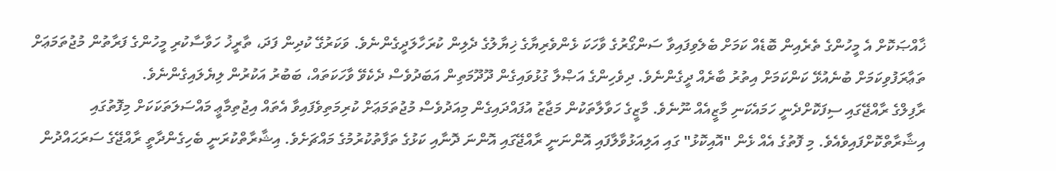ޚާއްޞަކޮށް އެ މީހުންގެ ތެރެއިން ބޮޑެއް ކަމަށް ބެލެވިފައިވާ ސަންގޯރުގެ ވާހަކަ ޅެންވެރިޔާގެ ޚިޔާލުގެ ދެލިން ކުރަހާލަދީގެންނެވެ. ވަކަރުގޭ ކުދިން ފަދަ، ތާރީޚު ހަވާސާކުރި މީހުންގެ ފަރާތުން މުޖުތަމަޢަށް ތަޢާރަފުވިކަމަށް ބުނެއުޅޭ ކަންކަމަށް އިތުރު ބާރެއް ދީގެންނެވެ. ދިވެހިންގެ އަޞްލާ ގުޅުވައިގެން ދޫދޫމަތިން އަބަދުވެސް ދެކެވޭ ވާހަކަތައް، ބަބުރު އަކުރުން ލިޔެލައިގެންނެވެ.
ރާފިލްގެ ރާއްޖޭގައި ސިފަކޮށްދެނީ ހަމައެކަނި މާޒީއެއް ނޫނެވެ. މާޒީގެ ހަވާލާތަކުން މަޖާޒު އުފައްދައިގެން މިއަދުވެސް މުޖުތަމަޢަށް ކުރިމަތިވެފައިވާ އެތައް އިޖުތިމާޢީ މައްސަލަތަކަކަށް މިފޮތުގައި އިޝާރާތްކޮށްފައިވެއެވެ. މި ފޮތުގެ އެއް ޅެން "އޮއިކޮޅު" ގައި އަލިއަޅުވާލާފައި އޮންނަނީ ރާއްޖޭގައި އޮންނަ ދޮނާއި ކަޅުގެ ތަފާތުކުރުމުގެ މައްޗަށެވެ. އިޝާރާތްކުރަނީ ބެހިގެންދާތީ ރާއްޖޭގެ ސަރަޙައްދުން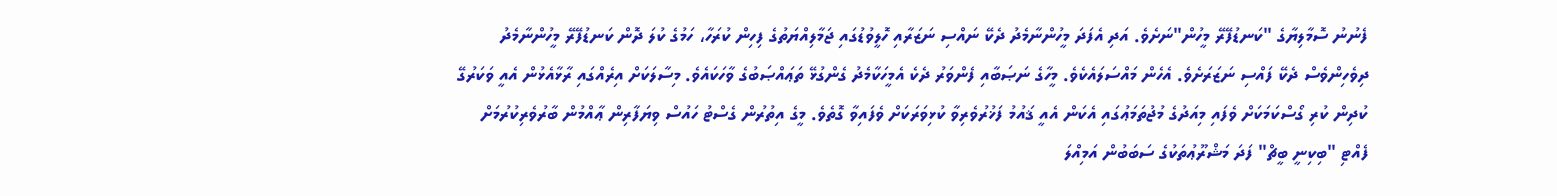ފެނުނު ސޮމާލިޔާގެ "ކަނޑުފޭރޭ މީހުން"ނަށެވެ. އަދި އެފަދަ މީހުންނާމެދު ދެކޭ ނައްސި ނަޒަރާއި ހޮލީވުޑުގައި ޖަމާލިއްޔަތުގެ ފިހިން ކުރަހާ، ހަމުގެ ކުލަ ދޮން ކަނޑުފޭރޭ މީހުންނާމެދު ދިވެހިންވެސް ދެކޭ ފައްސި ނަޒަރަށެވެ. އެހެން މައްސަލައެކެވެ. މީހާގެ ނަޞަބާއި ފެންވަރު ދެކެ އެމީހަކާމެދު ގެންގުޅޭ ތަޢައްޞަބުގެ ވާހަކައެވެ. މިސާލަކަށް އިރެއްގައި ރާޅާއެޅުން އެއީ ވަކަރުގޭ ކުދިން ކުރި ގޯސްކަމަކަށް ވެފައި މިއަދުގެ މުޖުތަމަޢުގައި އެކަން އެއީ ޤައުމު ފަޚުރުވެރިވާ ކުޅިވަރަކަށް ވެފައިވާ ގޮތެވެ. މީގެ އިތުރުން ގެސްޓު ހައުސް ވިޔަފާރިން ޢާއްމުން ބާރުވެރިކުރުމަށް ފެއްޓި "ބިކިނީ ބީޗް" ފަދަ މަޝްރޫޢުތަކުގެ ސަބަބުން އަމިއްލަ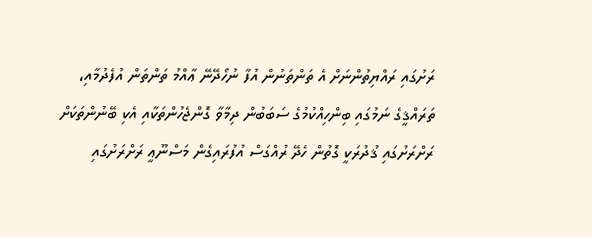ރަށުގައި ރައްޔިތުންނަށް އެ ތަންތަނުން އުފާ ނުހޯދޭނޭ ޢާއްމު ތަންތަން އުފެދުމާއި، ތަރައްޤީގެ ނަމުގައި ބިންހިއްކުމުގެ ސަބަބުން ދިމާވާ ގޮންޖެހުންތަކާއި އެކި ބޭނުންތަކަށް ރަށްރަށުގައި ޤުދުރަކީ ގޮތުން ހެދޭ ރުއްގަސް އުފުރައިގެން މަސްނޫޢީ ރަށްރަށުގައި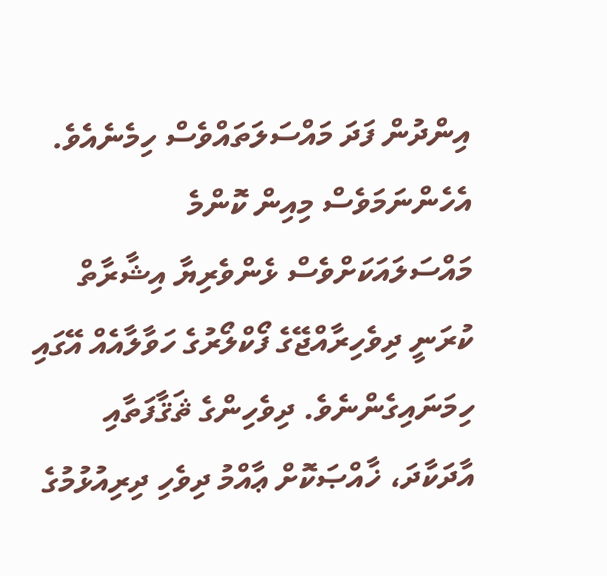އިންދުން ފަދަ މައްސަލަތައްވެސް ހިމެނެއެވެ. އެހެންނަމަވެސް މިއިން ކޮންމެ މައްސަލައަކަށްވެސް ޅެންވެރިޔާ އިޝާރާތް ކުރަނީ ދިވެހިރާއްޖޭގެ ފޯކްލޯރުގެ ހަވާލާއެއް އޭގައި ހިމަނައިގެންނެވެ. ދިވެހިންގެ ޘަޤާފަތާއި އާދަކާދަ، ޚާއްޞަކޮށް ޢާއްމު ދިވެހި ދިރިއުޅުމުގެ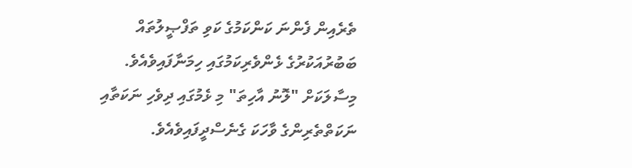ތެރެއިން ފެންނަ ކަންކަމުގެ ކަވި ތަފްޞީލުތައް ބަބުރުއަކުރުގެ ޅެންވެރިކަމުގައި ހިމަނާފައިވެއެވެ. މިސާލަކަށް "ލޮނު އާހިތަ" މި ޅެމުގައި ދިވެހި ނަކަތާއި ނަކަތްތެރިންގެ ވާހަކަ ގެނެސްދީފައިވެއެވެ.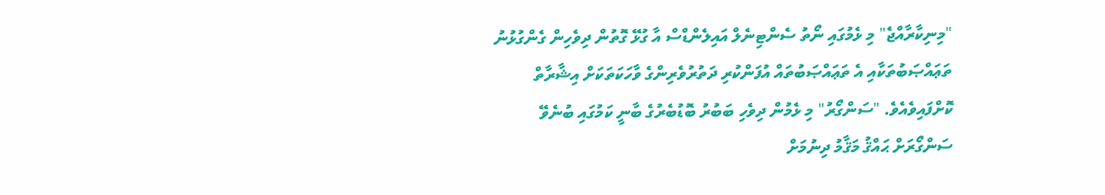"މިނިކާރާއްޖެ" މި ޅެމުގައި ނޯތު ސެންޓިނެލް އައިލެންޑްސް އާ ގުޅޭ ގޮތުން ދިވެހިން ގެންގުޅުނު ތަޢައްޞަބުތަކާއި އެ ތަޢައްޞަބުތައް އުފަންކުރި ދަތުރުވެރިންގެ ވާހަކަތަކަށް އިޝާރާތް ކޮށްފައިވެއެވެ. "ސަންގޯރު" މި ޅެމުން ދިވެހި ބަބުރު ބޮޑުބެރުގެ ބާނީ ކަމުގައި ބުނެވޭ ސަންގޯރަށް ޙައްޤު މަޤާމު ދިނުމަށް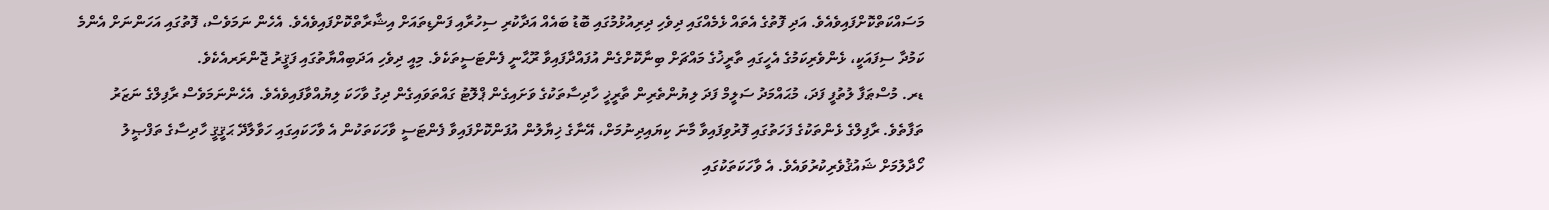މަސައްކަތްކޮށްފައިވެއެވެ. އަދި ފޮތުގެ އެތައް ޅެމެއްގައި ދިވެހި ދިރިއުޅުމުގައި ބޮޑު ބައެއް އަދާކުރި ސިހުރާއި ފަންޑިތައަށް އިޝާރާތްކޮށްފައިވެއެވެ. އެހެން ނަމަވެސް، ފޮތުގައި އަހަންނަށް އެންމެ ކަމުދާ ސިފައަކީ، ޅެންވެރިކަމުގެ އެހީގައި ތާރީޚުގެ މައްޗަށް ބިނާކޮށްގެން އުފައްދާފައިވާ ރޫޙާނީ ފެންޓަސީތަކެވެ. މިއީ ދިވެހި އަދަބިއްޔާތުގައި ފަޤީރު ޖޮންރަރއެކެވެ.
ޑރ. މުސްޠަފާ ލުތުފީ ފަދަ، މުޙައްމަދު ސަލީމް ފަދަ ލިޔުންތެރިން ތާރީޚީ ހާދިސާތަކުގެ ވަށައިގެން ޕްލޮޓު ގައްތަވައިގެން ދިގު ވާހަކަ ލިޔުއްވާފައިވެއެވެ. އެހެންނަމަވެސް ރާފިލްގެ ނަޒަރު ތަފާތެވެ. ރާފިލްގެ ޅެންތަކުގެ ފަހަތުގައި ފޮރުވިފައިވާ މާނަ ކިޔައިދިނުމަށް، އޭނާގެ ޚިޔާލުން އުފަންކޮށްފައިވާ ފެންޓަސީ ވާހަކަތަކުން އެ ވާހަކައިގައި ހަވާލާދޭ ޙަޤީޤީ ހާދިސާގެ ތަފްޞީލު ހޯދާލުމަށް ޝައުޤުވެރިކުރުވައެވެ. އެ ވާހަކަތަކުގައި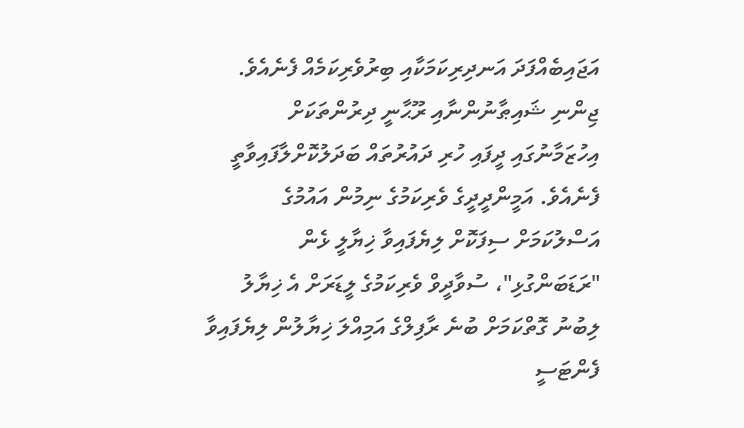އަޖައިބެއްފަދަ އަނދިރިކަމަކާއި ބިރުވެރިކަމެއް ފެނެއެވެ. ޖިންނި ޝައިޠާނުންނާއި ރޫޙާނީ ދިރުންތަކަށް އިހުޒަމާނުގައި ދީފައި ހުރި ދައުރުތައް ބަދަލުކޮށްލާފައިވާތީ ފެނެއެވެ. އަމީންދީދީގެ ވެރިކަމުގެ ނިމުން އައުމުގެ އަސްލުކަމަށް ސިފަކޮށް ލިޔެފައިވާ ޚިޔާލީ ޅެން "ރަޑަބަންގުޅި"، ސުވާދީވް ވެރިކަމުގެ ލީޑަރަށް އެ ޚިޔާލު ލިބުނު ގޮތްކަމަށް ބުނެ ރާފިލްގެ އަމިއްލަ ޚިޔާލުން ލިޔެފައިވާ ފެންޓަސީ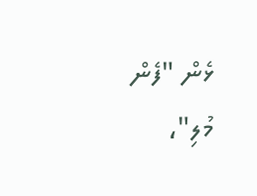ޅެން "ފެން މުލި"،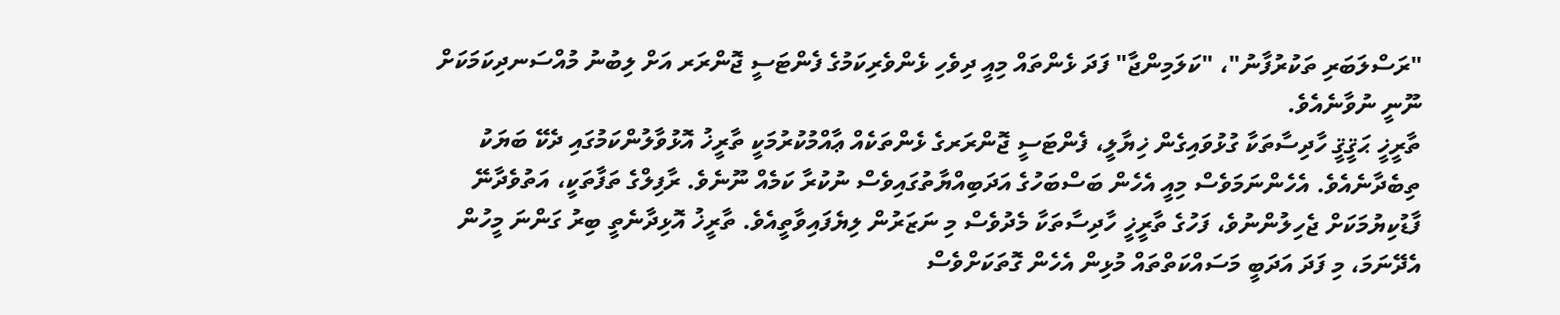"ރަސްލަބަރި ތަކުރުފާނު"، "ކަލަމިންޖާ" ފަދަ ޅެންތައް މިއީ ދިވެހި ޅެންވެރިކަމުގެ ފެންޓަސީ ޖޮންރަރ އަށް ލިބުނު މުއްސަނދިކަމަކަށް ނޫނީ ނުވާނެއެވެ.
ތާރީޚީ ޙަޤީޤީ ހާދިސާތަކާ ގުޅުވައިގެން ޚިޔާލީ، ފެންޓަސީ ޖޮންރަރގެ ޅެންތަކެއް ޢާއްމުކުރުމަކީ ތާރީޚު އޮޅުވާލުންކަމުގައި ދެކޭ ބަޔަކު ތިބެދާނެއެވެ. އެހެންނަމަވެސް މިއީ އެހެން ބަސްބަހުގެ އަދަބިއްޔާތުގައިވެސް ނުކުރާ ކަމެއް ނޫނެވެ. ރާފިލްގެ ތަފާތަކީ، އަތުވެދާނޭ ފާޑުކިޔުމަކަށް ޖެހިލުންނުވެ، ފަހުގެ ތާރީޚީ ހާދިސާތަކާ މެދުވެސް މި ނަޒަރުން ލިޔެފައިވާތީއެވެ. ތާރީޚު އޮޅިދާނެތީ ބިރު ގަންނަ މީހުން އެދޭނަމަ، މި ފަދަ އަދަބީ މަސައްކަތްތައް މުޅިން އެހެން ގޮތަކަށްވެސް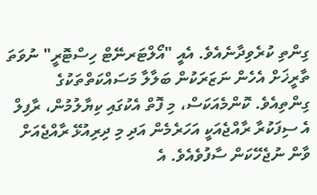ގިންތި ކުރެވިދާނެއެވެ. އެއީ "އޯލްޓަރނޭޓް ހިސްޓޮރީ" ނުވަތަ ތާރީޚަށް އެހެން ނަޒަރަކުން ބަލާލާ މަސައްކަތްތަކުގެ ގިންތިއެވެ. ކޮންމެއަކަސް، މި ފޮތް އެކުގައި ކިޔާލުމުން، ރާފިލް އެ ސިފަކުރާ ރާއްޖެއަކީ އަހަރެމެން އަދި މި ދިރިއުޅޭ ރާއްޖެއަށް ވާން ނުޖެހޭކަން ސާފުވެއެވެ. އެ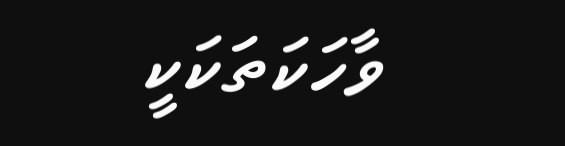ވާހަކަތަކަކީ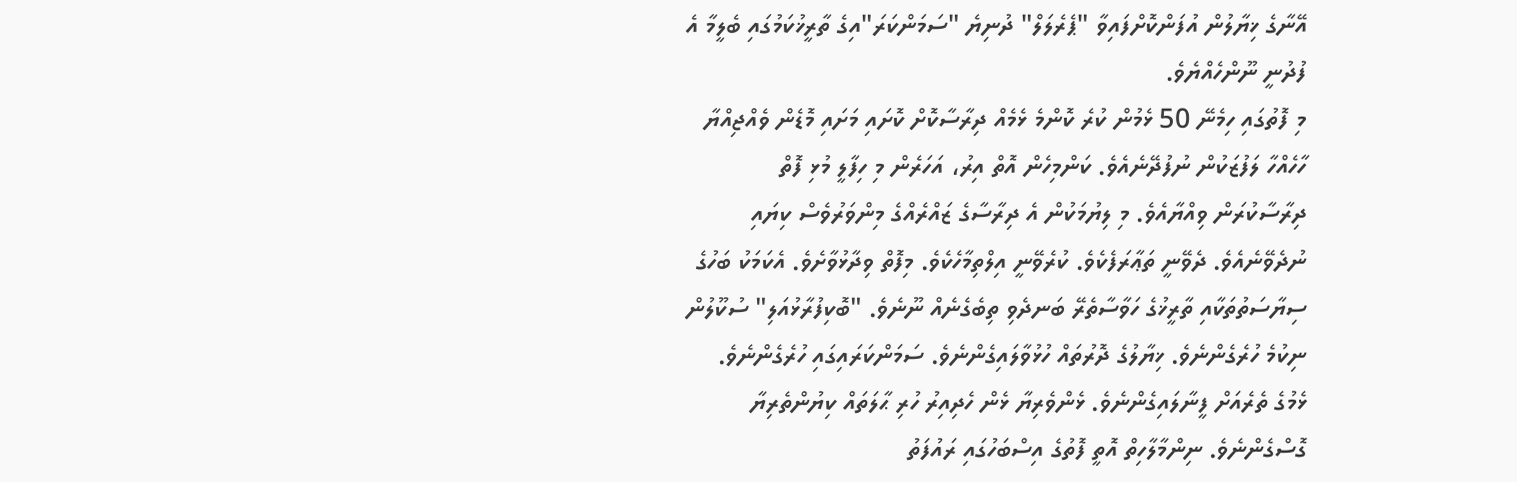އޭނާގެ ޚިޔާލުން އުފަންކޮށްފައިވާ "ޕެރެލަލް" ދުނިޔެ "ސަމަންކަރަ"އިގެ ތާރީޚުކަމުގައި ބެލީމާ އެ ފުދުނީ ނޫންހެއްޔެވެ.
މި ފޮތުގައި ހިމެނޭ 50 ޅެމުން ކުރެ ކޮންމެ ޅެމެއް ދިރާސާކޮށް ކޮށައި މަށައި މޮޑެން ވެއްޖިއްޔާ ހާހެއްހާ ލަފުޒަކުން ނުފުދޭނެއެވެ. ކަންމިހެން އޮތް އިރު، އަހަރެން މި ހިފާލީ މުޅި ފޮތް ދިރާސާކުރަން ވިއްޔާއެވެ. މި ލިޔުމަކުން އެ ދިރާސާގެ ޒައްރެއްގެ މިންވަރުވެސް ކިޔައި ނުދެވޭނެއެވެ. ދެވޭނީ ތަޢާރަފެކެވެ. ކުރެވޭނީ އިލްތިމާހެކެވެ. މިފޮތް ވިދާޅުވާށެވެ. އެކަމަކު ބަހުގެ ސިޔާސަތުތަކާއި ތާރީޚުގެ ހަވާސާތެރޭ ބަނދެވި ތިބެގެނެއް ނޫނެވެ. "ބޮކިފުރާޅުއަލި" ސުކޫލުން ނިކުމެ ހުރެގެންނެވެ. ޚިޔާލުގެ ދޮރުތައް ހުޅުވާލައިގެންނެވެ. ސަމަންކަރައިގައި ހުރެގެންނެވެ. ޅެމުގެ ތެރެއަށް ފީނާލައިގެންނެވެ. ޅެންވެރިޔާ ޅެން ހެދިއިރު ހުރި ޙާލަތައް ކިޔުންތެރިޔާ ގޮސްގެންނެވެ. ނިންމާލާހިތް އޮތީ ފޮތުގެ އިސްބަހުގައި ރައުފަތު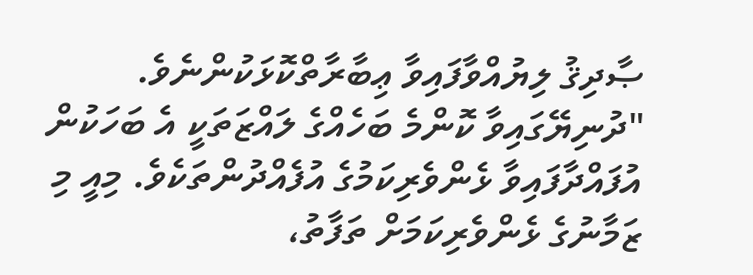ޞާދިޤު ލިޔުއްވާފައިވާ ޢިބާރާތްކޮޅަކުންނެވެ.
"ދުނިޔޭގައިވާ ކޮންމެ ބަހެއްގެ ލައްޒަތަކީ އެ ބަހަކުން އުފައްދާފައިވާ ޅެންވެރިކަމުގެ އުފެއްދުންތަކެވެ. މިއީ މި ޒަމާނުގެ ޅެންވެރިކަމަށް ތަފާތު،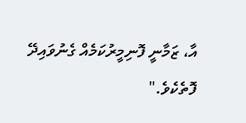އާ، ޒަމާނީ ފޮނިމީރުކަމެއް ގެނުވައިދޭ ފޮތެކެވެ."